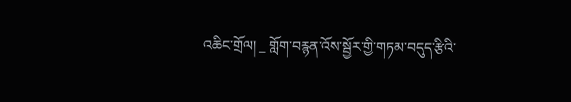འཆིང་གྲོལ། _ གློག་བརྙན་འོས་སྦྱོར་གྱི་གཏམ་བདུད་རྩིའི་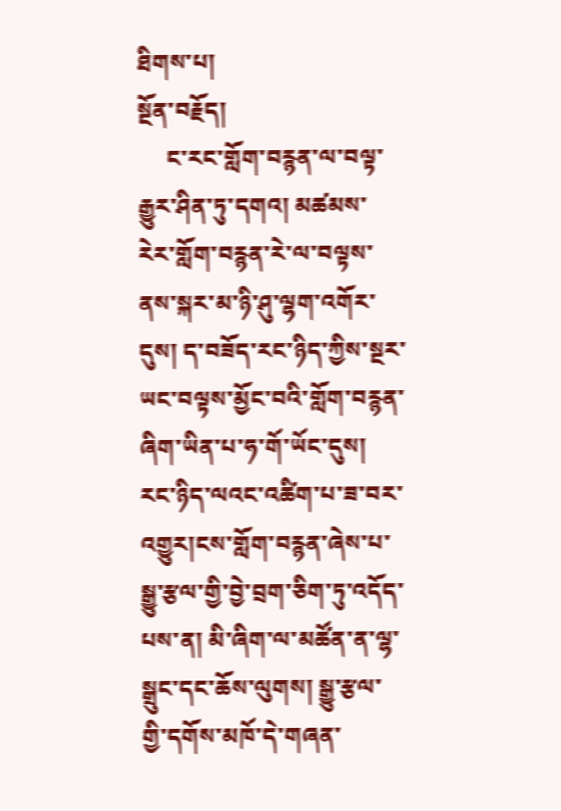ཐིགས་པ།
སྔོན་བརྗོད།
     ང་རང་གློག་བརྙན་ལ་བལྟ་རྒྱུར་ཤིན་ཏུ་དགའ། མཚམས་རེར་གློག་བརྙན་རེ་ལ་བལྟས་ནས་སྐར་མ་ཉི་ཤུ་ལྷག་འགོར་དུས། ད་བཟོད་རང་ཉིད་ཀྱིས་སྔར་ཡང་བལྟས་མྱོང་བའི་གློག་བརྙན་ཞིག་ཡིན་པ་ཧ་གོ་ཡོང་དུས། རང་ཉིད་ལའང་འཚིག་པ་ཟ་བར་འགྱུར།ངས་གློག་བརྙན་ཞེས་པ་སྒྱུ་རྩལ་གྱི་བྱེ་བྲག་ཅིག་ཏུ་འདོད་པས་ན། མི་ཞིག་ལ་མཚོན་ན་ལྷ་སྒྲུང་དང་ཆོས་ལུགས། སྒྱུ་རྩལ་གྱི་དགོས་མཁོ་དེ་གཞན་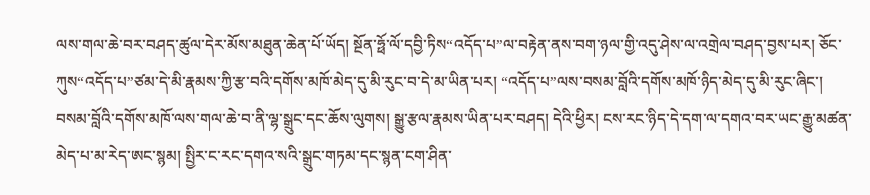ལས་གལ་ཆེ་བར་བཤད་ཚུལ་དེར་མོས་མཐུན་ཆེན་པོ་ཡོད། སྔོན་ཧྥོ་ལོ་དབྱི་ཏིས“འདོད་པ”ལ་བརྟེན་ནས་བག་ཉལ་གྱི་འདུ་ཤེས་ལ་འགྲེལ་བཤད་བྱས་པར། ཅོང་ཀུས“འདོད་པ”ཙམ་དེ་མི་རྣམས་ཀྱི་རྩ་བའི་དགོས་མཁོ་མེད་དུ་མི་རུང་བ་དེ་མ་ཡིན་པར། “འདོད་པ”ལས་བསམ་བློའི་དགོས་མཁོ་ཉིད་མེད་དུ་མི་རུང་ཞིང་། བསམ་བློའི་དགོས་མཁོ་ལས་གལ་ཆེ་བ་ནི་ལྷ་སྒྲུང་དང་ཆོས་ལུགས། སྒྱུ་རྩལ་རྣམས་ཡིན་པར་བཤད། དེའི་ཕྱིར། ངས་རང་ཉིད་དེ་དག་ལ་དགའ་བར་ཡང་རྒྱུ་མཚན་མེད་པ་མ་རེད་ཨང་སྙམ། སྤྱིར་ང་རང་དགའ་སའི་སྒྲུང་གཏམ་དང་སྙན་ངག་ཤིན་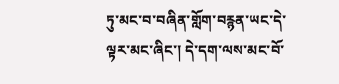ཏུ་མང་བ་བཞིན་གློག་བརྙན་ཡང་དེ་ལྟར་མང་ཞིང་། དེ་དག་ལས་མང་བོ་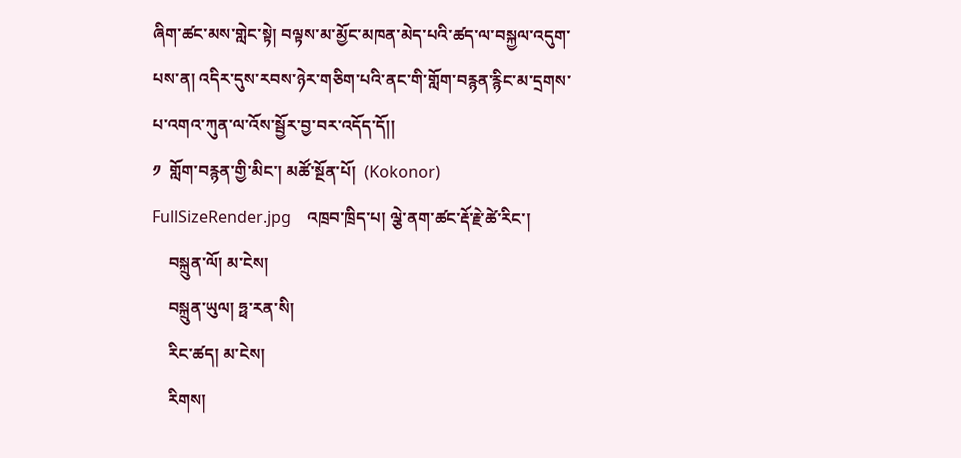ཞིག་ཚང་མས་གླེང་སྟེ། བལྟས་མ་མྱོང་མཁན་མེད་པའི་ཚད་ལ་བསྐྱལ་འདུག་པས་ན། འདིར་དུས་རབས་ཉེར་གཅིག་པའི་ནང་གི་གློག་བརྙན་རྙིང་མ་དྲགས་པ་འགའ་ཀུན་ལ་འོས་སྦྱོར་བྱ་བར་འདོད་དོ།།
༡  གློག་བརྙན་གྱི་མིང་། མཚོ་སྔོན་པོ།  (Kokonor)
FullSizeRender.jpg    འཁྲབ་ཁྲིད་པ། ལྕེ་ནག་ཚང་རྡོ་རྗེ་ཚེ་རིང་།
    བསྐྲུན་ལོ། མ་ངེས།
    བསྐྲུན་ཡུལ། ཧྥ་རན་སི།
    རིང་ཚད། མ་ངེས།
    རིགས།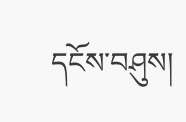དངོས་བཤུས།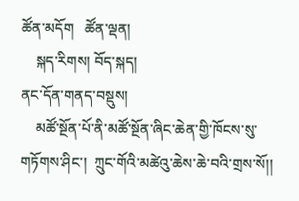ཚོན་མདོག   ཚོན་ལྡན།
    སྐད་རིགས། བོད་སྐད།
ནང་དོན་གནད་བསྡུས།
    མཚོ་སྔོན་པོ་ནི་མཚོ་སྔོན་ཞིང་ཆེན་གྱི་ཁོངས་སུ་གཏོགས་ཤིང་།  ཀྲུང་གོའི་མཚེའུ་ཆེས་ཆེ་བའི་གྲས་སོ།།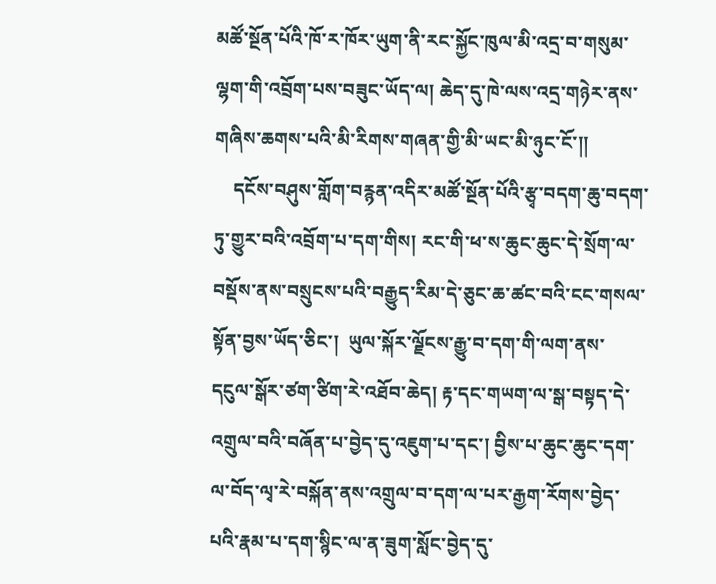མཚོ་སྔོན་པོའི་ཁོ་ར་ཁོར་ཡུག་ནི་རང་སྐྱོང་ཁུལ་མི་འདྲ་བ་གསུམ་ལྷག་གི་འབྲོག་པས་བཟུང་ཡོད་ལ། ཆེད་དུ་ཁེ་ལས་འདྲ་གཉེར་ནས་གཞིས་ཆགས་པའི་མི་རིགས་གཞན་གྱི་མི་ཡང་མི་ཉུང་ངོ་།།
    དངོས་བཤུས་གློག་བརྙན་འདིར་མཚོ་སྔོན་པོའི་རྩྭ་བདག་ཆུ་བདག་ཏུ་གྱུར་བའི་འབྲོག་པ་དག་གིས། རང་གི་ཕ་ས་ཆུང་ཆུང་དེ་སྲོག་ལ་བསྡོས་ནས་བསྲུངས་པའི་བརྒྱུད་རིམ་དེ་ཅུང་ཆ་ཚང་བའི་ངང་གསལ་སྟོན་བྱས་ཡོད་ཅིང་།  ཡུལ་སྐོར་ལྗོངས་རྒྱུ་བ་དག་གི་ལག་ནས་དངུལ་སྒོར་ཙག་ཙིག་རེ་འཐོབ་ཆེད། རྟ་དང་གཡག་ལ་སྒ་བསྟད་དེ་འགྲུལ་བའི་བཞོན་པ་བྱེད་དུ་འཇུག་པ་དང་། བྱིས་པ་ཆུང་ཆུང་དག་ལ་བོད་ལྭ་རེ་བསྐོན་ནས་འགྲུལ་བ་དག་ལ་པར་རྒྱག་རོགས་བྱེད་པའི་རྣམ་པ་དག་སྙིང་ལ་ན་ཟུག་སློང་བྱེད་དུ་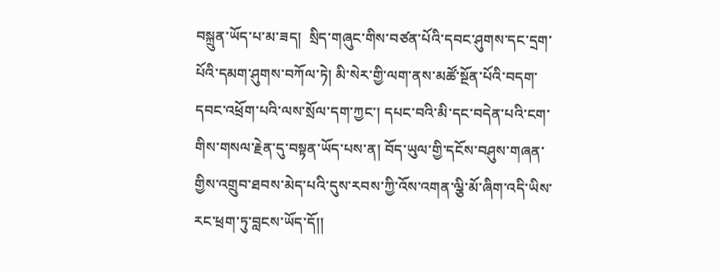བསྐྲུན་ཡོད་པ་མ་ཟད།  སྲིད་གཞུང་གིས་བཙན་པོའི་དབང་ཤུགས་དང་དྲག་པོའི་དམག་ཤུགས་བཀོལ་ཏེ། མི་སེར་གྱི་ལག་ནས་མཚོ་སྔོན་པོའི་བདག་དབང་འཕྲོག་པའི་ལས་སྲོལ་དག་ཀྱང་། དཔང་བའི་མི་དང་བདེན་པའི་ངག་གིས་གསལ་རྗེན་དུ་བསྟན་ཡོད་པས་ན། བོད་ཡུལ་གྱི་དངོས་བཤུས་གཞན་གྱིས་འགྲུབ་ཐབས་མེད་པའི་དུས་རབས་ཀྱི་འོས་འགན་ལྕི་མོ་ཞིག་འདི་ཡིས་རང་ཕྲག་ཏུ་བླངས་ཡོད་དོ།།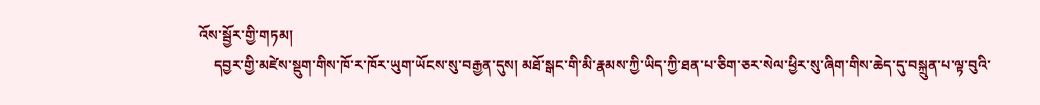འོས་སྦྱོར་གྱི་གཏམ།
    དབྱར་གྱི་མཛེས་སྡུག་གིས་ཁོ་ར་ཁོར་ཡུག་ཡོངས་སུ་བརྒྱན་དུས། མཐོ་སྒང་གི་མི་རྣམས་ཀྱི་ཡིད་ཀྱི་ཐན་པ་ཅིག་ཅར་སེལ་ཕྱིར་སུ་ཞིག་གིས་ཆེད་དུ་བསྐྲུན་པ་ལྟ་བུའི་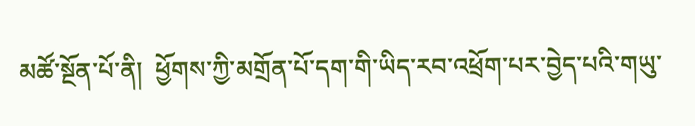མཚོ་སྔོན་པོ་ནི།  ཕྱོགས་ཀྱི་མགྲོན་པོ་དག་གི་ཡིད་རབ་འཕྲོག་པར་བྱེད་པའི་གཡུ་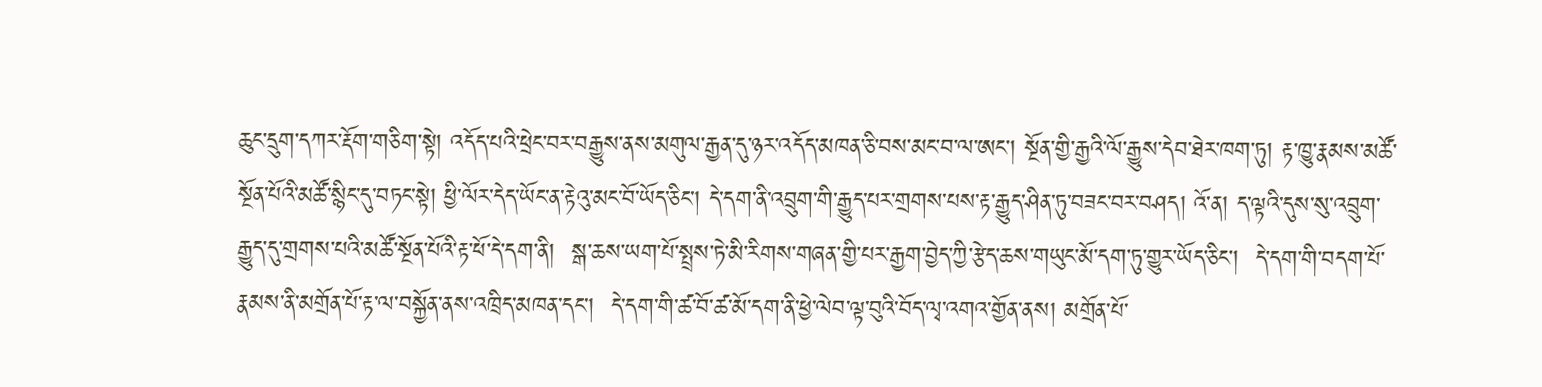ཆུང་དྲུག་དཀར་རྡོག་གཅིག་སྟེ། འདོད་པའི་ཕྲེང་བར་བརྒྱུས་ནས་མགུལ་རྒྱན་དུ་ཉར་འདོད་མཁན་ཅི་བས་མང་བ་ལ་ཨང་། སྔོན་གྱི་རྒྱའི་ལོ་རྒྱུས་དེབ་ཐེར་ཁག་ཏུ། རྟ་ཁྱུ་རྣམས་མཚོ་སྔོན་པོའི་མཚོ་སྙིང་དུ་བཏང་སྟེ། ཕྱི་ལོར་དེད་ཡོང་ན་རྟེའུ་མང་བོ་ཡོད་ཅིང་། དེ་དག་ནི་འབྲུག་གི་རྒྱུད་པར་གྲགས་པས་རྟ་རྒྱུད་ཤིན་ཏུ་བཟང་བར་བཤད། འོ་ན། ད་ལྟའི་དུས་སུ་འབྲུག་རྒྱུད་དུ་གྲགས་པའི་མཚོ་སྔོན་པོའི་རྟ་ཕོ་དེ་དག་ནི།  སྒ་ཆས་ཡག་པོ་སྤྲས་ཏེ་མི་རིགས་གཞན་གྱི་པར་རྒྱག་བྱེད་ཀྱི་རྩེད་ཆས་གཡུང་མོ་དག་ཏུ་གྱུར་ཡོད་ཅིང་།  དེ་དག་གི་བདག་པོ་རྣམས་ནི་མགྲོན་པོ་རྟ་ལ་བསྐྱོན་ནས་འཁྲིད་མཁན་དང་།  དེ་དག་གི་ཚ་བོ་ཚ་མོ་དག་ནི་ཕྱེ་ལེབ་ལྟ་བུའི་བོད་ལྭ་འགའ་གྱོན་ནས། མགྲོན་པོ་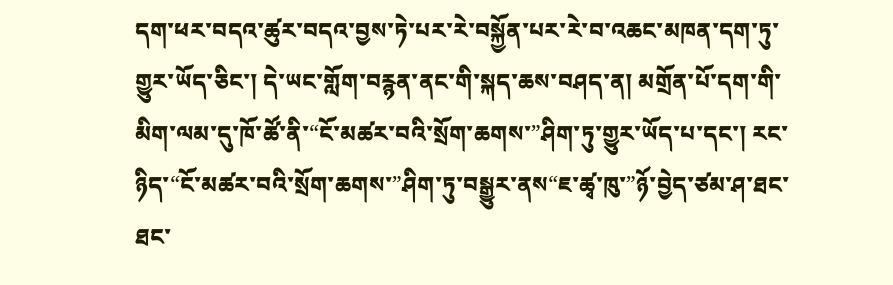དག་ཕར་བདའ་ཚུར་བདའ་བྱས་ཏེ་པར་རེ་བསྐྱོན་པར་རེ་བ་འཆང་མཁན་དག་ཏུ་གྱུར་ཡོད་ཅིང་། དེ་ཡང་གློག་བརྙན་ནང་གི་སྐད་ཆས་བཤད་ན། མགྲོན་པོ་དག་གི་མིག་ལམ་དུ་ཁོ་ཚོ་ནི་“ངོ་མཚར་བའི་སྲོག་ཆགས་”ཤིག་ཏུ་གྱུར་ཡོད་པ་དང་། རང་ཉིད་“ངོ་མཚར་བའི་སྲོག་ཆགས་”ཤིག་ཏུ་བསྒྱུར་ནས“ཇ་ཚྭ་ཁུ་”ཉོ་བྱེད་ཙམ་ཤ་ཐང་ཐང་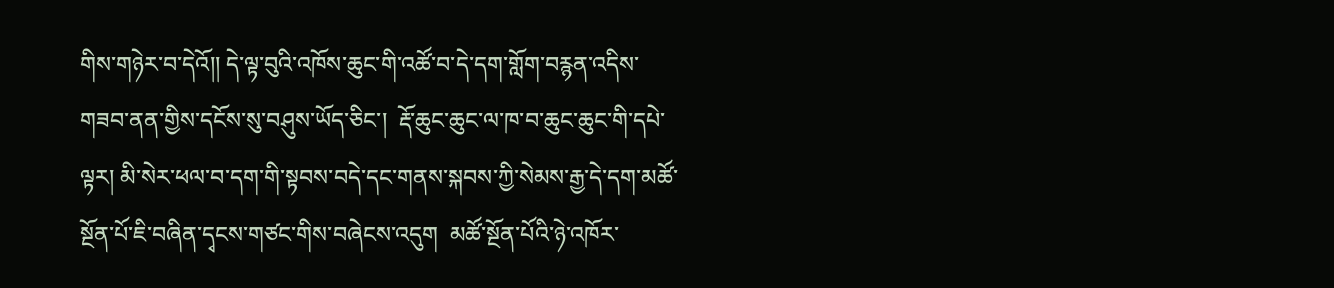གིས་གཉེར་བ་དེའོ།། དེ་ལྟ་བུའི་འཁོས་ཆུང་གི་འཚོ་བ་དེ་དག་གློག་བརྙན་འདིས་གཟབ་ནན་གྱིས་དངོས་སུ་བཤུས་ཡོད་ཅིང་།  རྡོ་ཆུང་ཆུང་ལ་ཁ་བ་ཆུང་ཆུང་གི་དཔེ་ལྟར། མི་སེར་ཕལ་བ་དག་གི་སྟབས་བདེ་དང་གནས་སྐབས་ཀྱི་སེམས་རྒྱ་དེ་དག་མཚོ་སྔོན་པོ་ཇི་བཞིན་དྭངས་གཙང་གིས་བཞེངས་འདུག  མཚོ་སྔོན་པོའི་ཉེ་འཁོར་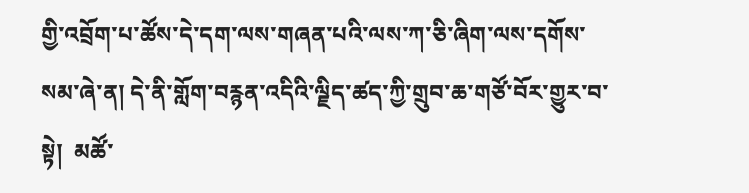གྱི་འབྲོག་པ་ཚོས་དེ་དག་ལས་གཞན་པའི་ལས་ཀ་ཅི་ཞིག་ལས་དགོས་སམ་ཞེ་ན། དེ་ནི་གློག་བརྙན་འདིའི་ལྗིད་ཚད་ཀྱི་གྲུབ་ཆ་གཙོ་བོར་གྱུར་བ་སྟེ།  མཚོ་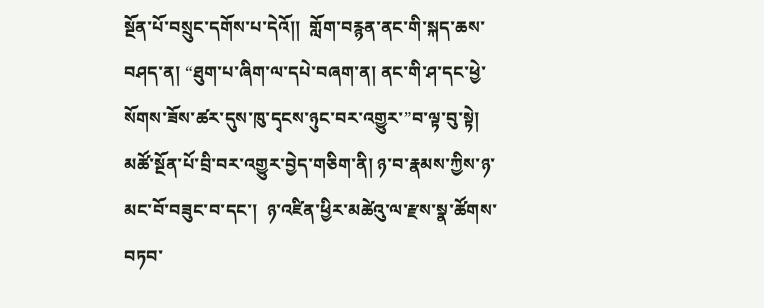སྔོན་པོ་བསྲུང་དགོས་པ་དེའོ།།  གློག་བརྙན་ནང་གི་སྐད་ཆས་བཤད་ན། “ཐུག་པ་ཞིག་ལ་དཔེ་བཞག་ན། ནང་གི་ཤ་དང་ཕྱེ་སོགས་ཟོས་ཚར་དུས་ཁུ་དྭངས་ཉུང་བར་འགྱུར་”བ་ལྟ་བུ་སྟེ།  མཚོ་སྔོན་པོ་བྲི་བར་འགྱུར་བྱེད་གཅིག་ནི། ཉ་བ་རྣམས་ཀྱིས་ཉ་མང་བོ་བཟུང་བ་དང་།  ཉ་འཛིན་ཕྱིར་མཚེའུ་ལ་རྫས་སྣ་ཚོགས་བཏབ་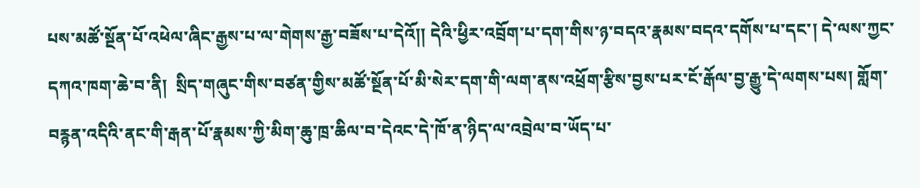པས་མཚོ་སྔོན་པོ་འཕེལ་ཞིང་རྒྱས་པ་ལ་གེགས་རྒྱ་བཟོས་པ་དེའོ།། དེའི་ཕྱིར་འབྲོག་པ་དག་གིས་ཉ་བདའ་རྣམས་བདའ་དགོས་པ་དང་། དེ་ལས་ཀྱང་དཀའ་ཁག་ཆེ་བ་ནི།  སྲིད་གཞུང་གིས་བཙན་གྱིས་མཚོ་སྔོན་པོ་མི་སེར་དག་གི་ལག་ནས་འཕྲོག་རྩིས་བྱས་པར་ངོ་རྒོལ་བྱ་རྒྱུ་དེ་ལགས་པས། གློག་བརྙན་འདིའི་ནང་གི་རྒན་པོ་རྣམས་ཀྱི་མིག་ཆུ་ཁྲ་ཆིལ་བ་དེའང་དེ་ཁོ་ན་ཉིད་ལ་འབྲེལ་བ་ཡོད་པ་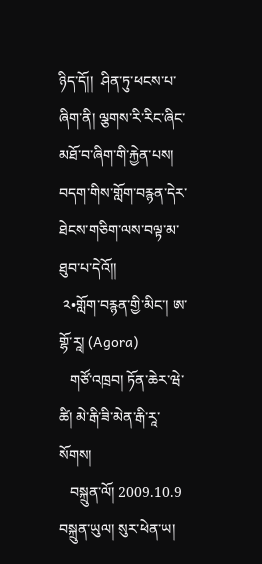ཉིད་དོ།།  ཤིན་ཏུ་ཕངས་པ་ཞིག་ནི། ལྕགས་རི་རིང་ཞིང་མཐོ་བ་ཞིག་གི་རྐྱེན་པས།  བདག་གིས་གློག་བརྙན་དེར་ཐེངས་གཅིག་ལས་བལྟ་མ་ཐུབ་པ་དེའོ།།
 ༢•གློག་བརྙན་གྱི་མིང་། ཨ་གྷོ་རཱ། (Agora)
   གཙོ་འཁྲབ། ཏོན་ཆེར་ཝེ་ཚི། མེ་རྒི་ཟི་མེན་རྒི་རཱ་སོགས།
   བསྐྲུན་ལོ། 2009.10.9  བསྐྲུན་ཡུལ། སུར་ཕེན་ཡ།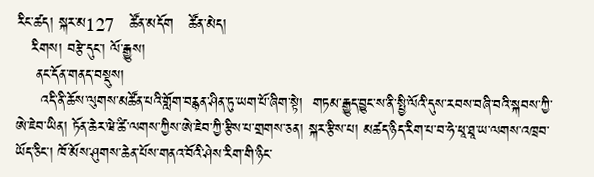རིང་ཚད། སྐར་མ127   ཚོན་མདོག   ཚོན་མེད།
   རིགས། བརྩེ་དུང་། ལོ་རྒྱུས།
    ནང་དོན་གནད་བསྡུས།
     འདི་ནི་ཆོས་ལུགས་མཚོན་པའི་གློག་བརྙན་ཤིན་ཏུ་ཡག་པོ་ཞིག་སྟེ།  གཏམ་རྒྱུད་བྱུང་ས་ནི་སྤྱི་ལོའི་དུས་རབས་བཞི་བའི་སྐབས་ཀྱི་ཨེ་ཇེབ་ཡིན། ཏོན་ཆེར་ཝེ་ཚི་ལགས་ཀྱིས་ཨེ་ཇེབ་ཀྱི་རྩིས་པ་གྲགས་ཅན། སྐར་རྩིས་པ། མཚད་ཉིད་རིག་པ་བ་ཧེ་ཕཱ་ཐཱ་ཡ་ལགས་འཁྲབ་ཡོད་ཅིང་། ཁོ་མོས་ཤུགས་ཆེན་པོས་གནའ་བོའི་ཤེས་རིག་གི་ཉིང་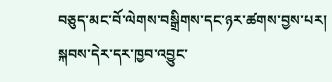བཅུད་མང་བོ་ལེགས་བསྒྲིགས་དང་ཉར་ཚགས་བྱས་པར། སྐབས་དེར་དར་ཁྱབ་འབྱུང་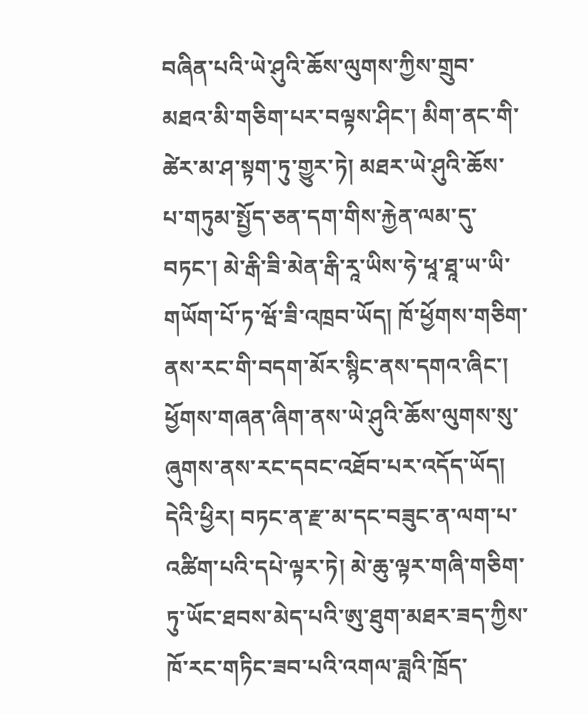བཞིན་པའི་ཡེ་ཤུའི་ཆོས་ལུགས་ཀྱིས་གྲུབ་མཐའ་མི་གཅིག་པར་བལྟས་ཤིང་། མིག་ནང་གི་ཚེར་མ་ཤ་སྟག་ཏུ་གྱུར་ཏེ། མཐར་ཡེ་ཤུའི་ཆོས་པ་གཏུམ་སྤྱོད་ཅན་དག་གིས་རྐྱེན་ལམ་དུ་བཏང་། མེ་རྒི་ཟི་མེན་རྒི་རཱ་ཡིས་ཧེ་ཕཱ་ཐཱ་ཡ་ཡི་གཡོག་པོ་ཏ་ཝོ་ཟི་འཁྲབ་ཡོད། ཁོ་ཕྱོགས་གཅིག་ནས་རང་གི་བདག་མོར་སྙིང་ནས་དགའ་ཞིང་། ཕྱོགས་གཞན་ཞིག་ནས་ཡེ་ཤུའི་ཆོས་ལུགས་སུ་ཞུགས་ནས་རང་དབང་འཐོབ་པར་འདོད་ཡོད། དེའི་ཕྱིར། བཏང་ན་རྫ་མ་དང་བཟུང་ན་ལག་པ་འཚིག་པའི་དཔེ་ལྟར་ཏེ། མེ་ཆུ་ལྟར་གཞི་གཅིག་ཏུ་ཡོང་ཐབས་མེད་པའི་ཨུ་ཐུག་མཐར་ཟད་ཀྱིས་ཁོ་རང་གཏིང་ཟབ་པའི་འགལ་ཟླའི་ཁྲོད་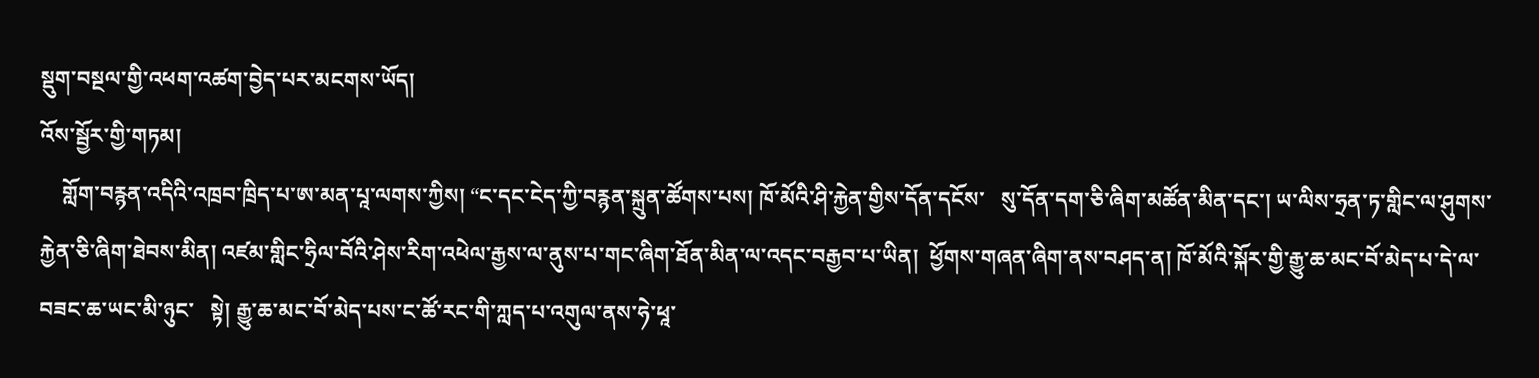སྡུག་བསྔལ་གྱི་འཕག་འཚག་བྱེད་པར་མངགས་ཡོད།
འོས་སྦྱོར་གྱི་གཏམ།
    གློག་བརྙན་འདིའི་འཁྲབ་ཁྲིད་པ་ཨ་མན་པཱ་ལགས་ཀྱིས། “ང་དང་ངེད་ཀྱི་བརྙན་སྐྲུན་ཚོགས་པས། ཁོ་མོའི་ཤི་རྐྱེན་གྱིས་དོན་དངོས་   སུ་དོན་དག་ཅི་ཞིག་མཚོན་མིན་དང་། ཡ་ལིས་ཧྲན་ཏ་གླིང་ལ་ཤུགས་རྐྱེན་ཅི་ཞིག་ཐེབས་མིན། འཛམ་གླིང་ཧྲིལ་བོའི་ཤེས་རིག་འཕེལ་རྒྱས་ལ་ནུས་པ་གང་ཞིག་ཐོན་མིན་ལ་འདང་བརྒྱབ་པ་ཡིན།  ཕྱོགས་གཞན་ཞིག་ནས་བཤད་ན། ཁོ་མོའི་སྐོར་གྱི་རྒྱུ་ཆ་མང་བོ་མེད་པ་དེ་ལ་བཟང་ཆ་ཡང་མི་ཉུང་   སྟེ། རྒྱུ་ཆ་མང་བོ་མེད་པས་ང་ཚོ་རང་གི་ཀླད་པ་འགུལ་ནས་ཧེ་ཕཱ་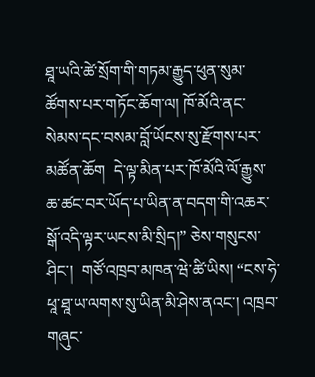ཐཱ་ཡའི་ཚེ་སྲོག་གི་གཏམ་རྒྱུད་ཕུན་སུམ་ཚོགས་པར་གཏོང་ཆོག་ལ། ཁོ་མོའི་ནང་སེམས་དང་བསམ་བློ་ཡོངས་སུ་རྫོགས་པར་མཚོན་ཆོག  དེ་ལྟ་མིན་པར་ཁོ་མོའི་ལོ་རྒྱུས་ཆ་ཚང་བར་ཡོད་པ་ཡིན་ན་བདག་གི་འཆར་སྒོ་འདི་ལྟར་ཡངས་མི་སྲིད།” ཅེས་གསུངས་ཤིང་།  གཙོ་འཁྲབ་མཁན་ཝེ་ཚི་ཡིས། “ངས་ཧེ་ཕཱ་ཐཱ་ཡ་ལགས་སུ་ཡིན་མི་ཤེས་ནའང་། འཁྲབ་གཞུང་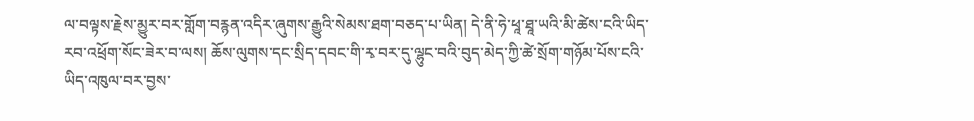ལ་བལྟས་རྗེས་མྱུར་བར་གློག་བརྙན་འདིར་ཞུགས་རྒྱུའི་སེམས་ཐག་བཅད་པ་ཡིན། དེ་ནི་ཧེ་ཕཱ་ཐཱ་ཡའི་མི་ཚེས་ངའི་ཡིད་རབ་འཕྲོག་སོང་ཟེར་བ་ལས། ཆོས་ལུགས་དང་སྲིད་དབང་གི་རྭ་བར་དུ་ལྷུང་བའི་བུད་མེད་ཀྱི་ཚེ་སྲོག་གཉོམ་པོས་ངའི་ཡིད་འཁུལ་བར་བྱས་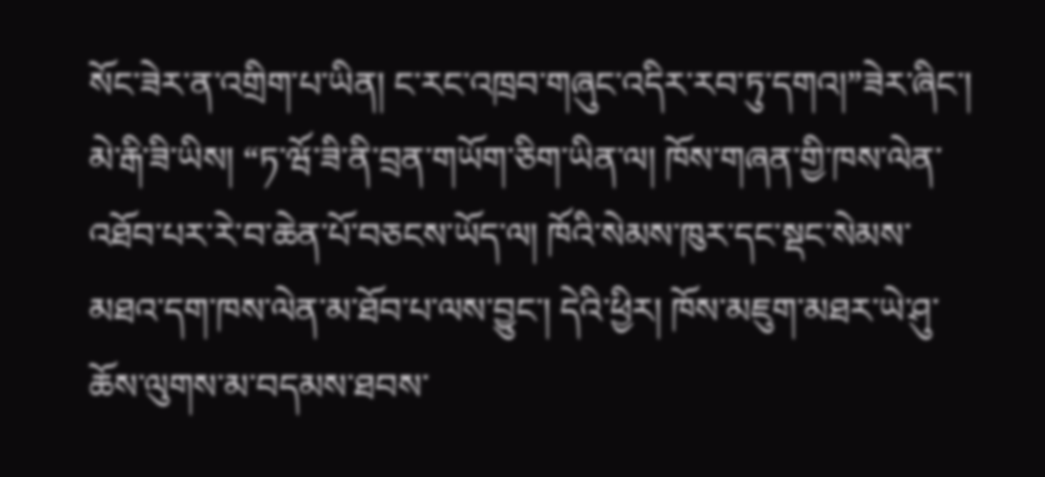སོང་ཟེར་ན་འགྲིག་པ་ཡིན། ང་རང་འཁྲབ་གཞུང་འདིར་རབ་ཏུ་དགའ།”ཟེར་ཞིང་། མེ་རྒི་ཟི་ཡིས། “ཏ་ཝོ་ཟི་ནི་བྲན་གཡོག་ཅིག་ཡིན་ལ། ཁོས་གཞན་གྱི་ཁས་ལེན་འཐོབ་པར་རེ་བ་ཆེན་པོ་བཅངས་ཡོད་ལ། ཁོའི་སེམས་ཁུར་དང་སྡང་སེམས་མཐའ་དག་ཁས་ལེན་མ་ཐོབ་པ་ལས་བྱུང་། དེའི་ཕྱིར། ཁོས་མཇུག་མཐར་ཡེ་ཤུ་ཆོས་ལུགས་མ་བདམས་ཐབས་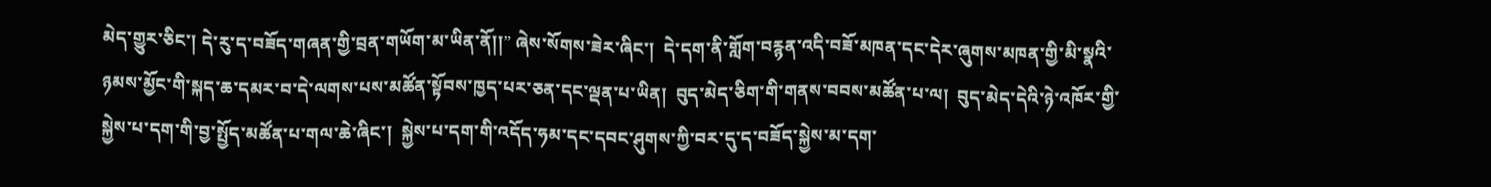མེད་གྱུར་ཅིང་། དེ་རུ་ད་བཟོད་གཞན་གྱི་བྲན་གཡོག་མ་ཡིན་ནོ།།” ཞེས་སོགས་ཟེར་ཞིང་།  དེ་དག་ནི་གློག་བརྙན་འདི་བཟོ་མཁན་དང་དེར་ཞུགས་མཁན་གྱི་མི་སྣའི་ཉམས་མྱོང་གི་སྐད་ཆ་དམར་བ་དེ་ལགས་པས་མཚོན་སྟོབས་ཁྱད་པར་ཅན་དང་ལྡན་པ་ཡིན།  བུད་མེད་ཅིག་གི་གནས་བབས་མཚོན་པ་ལ།  བུད་མེད་དེའི་ཉེ་འཁོར་གྱི་སྐྱེས་པ་དག་གི་བྱ་སྤྱོད་མཚོན་པ་གལ་ཆེ་ཞིང་།  སྐྱེས་པ་དག་གི་འདོད་ཧམ་དང་དབང་ཤུགས་ཀྱི་བར་དུ་ད་བཟོད་སྐྱེས་མ་དག་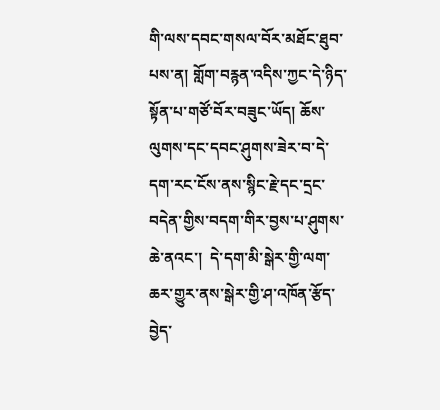གི་ལས་དབང་གསལ་བོར་མཐོང་ཐུབ་པས་ན། གློག་བརྙན་འདིས་ཀྱང་དེ་ཉིད་སྟོན་པ་གཙོ་བོར་བཟུང་ཡོད། ཆོས་ལུགས་དང་དབང་ཤུགས་ཟེར་བ་དེ་དག་རང་ངོས་ནས་སྙིང་རྗེ་དང་དྲང་བདེན་གྱིས་བདག་གིར་བྱས་པ་ཤུགས་ཆེ་ནའང་།  དེ་དག་མི་སྒེར་གྱི་ལག་ཆར་གྱུར་ནས་སྒེར་གྱི་ཤ་འཁོན་རྩོད་བྱེད་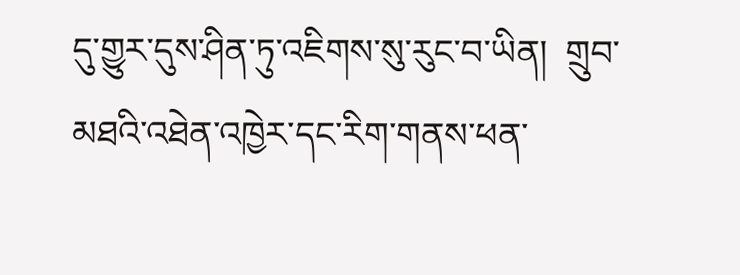དུ་གྱུར་དུས་ཤིན་ཏུ་འཇིགས་སུ་རུང་བ་ཡིན།  གྲུབ་མཐའི་འཐེན་འཁྱེར་དང་རིག་གནས་ཕན་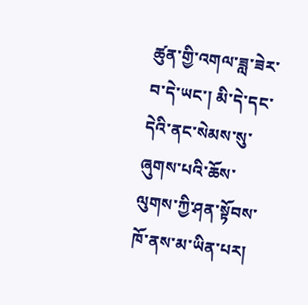ཚུན་གྱི་འགལ་ཟླ་ཟེར་བ་དེ་ཡང་། མི་དེ་དང་དེའི་ནང་སེམས་སུ་ཞུགས་པའི་ཆོས་ལུགས་ཀྱི་ཤན་སྟོབས་ཁོ་ནས་མ་ཡིན་པར།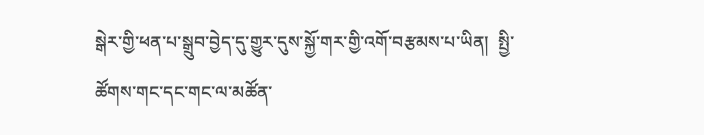སྒེར་གྱི་ཕན་པ་སྒྲུབ་བྱེད་དུ་གྱུར་དུས་སྐྱོ་གར་གྱི་འགོ་བརྩམས་པ་ཡིན།  སྤྱི་ཚོགས་གང་དང་གང་ལ་མཚོན་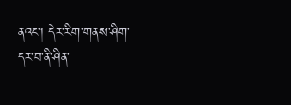ནའང་། དེར་རིག་གནས་ཤིག་དར་བ་ནི་ཤིན་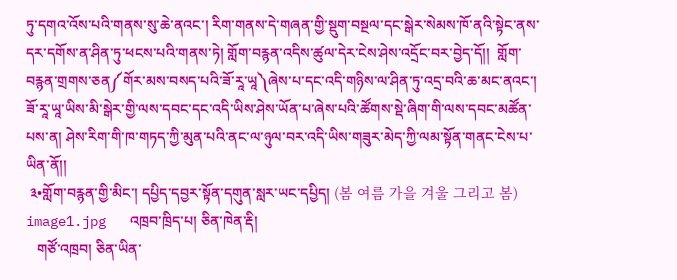ཏུ་དགའ་འོས་པའི་གནས་སུ་ཆེ་ནའང་། རིག་གནས་དེ་གཞན་གྱི་སྡུག་བསྔལ་དང་སྒེར་སེམས་ཁོ་ནའི་སྟེང་ནས་དར་དགོས་ན་ཤིན་ཏུ་ཕངས་པའི་གནས་ཏེ། གློག་བརྙན་འདིས་ཚུལ་དེར་ངེས་ཤེས་འདྲོང་བར་བྱེད་དོ།།  གློག་བརྙན་གྲགས་ཅན༼གོར་མས་བསད་པའི་ཟོ་རཱ་ཡཱ༽ཞེས་པ་དང་འདི་གཉིས་ལ་ཤིན་ཏུ་འདྲ་བའི་ཆ་མང་ནའང་།  ཟོ་རཱ་ཡཱ་ཡིས་མི་སྒེར་གྱི་ལས་དབང་དང་འདི་ཡིས་ཤེས་ཡོན་པ་ཞེས་པའི་ཚོགས་སྡེ་ཞིག་གི་ལས་དབང་མཚོན་པས་ན། ཤེས་རིག་གི་ཁ་གཏད་ཀྱི་མུན་པའི་ནང་ལ་ཉུལ་བར་འདི་ཡིས་གཟུར་མེད་ཀྱི་ལམ་སྟོན་གནང་ངེས་པ་ཡིན་ནོ།།
 ༣•གློག་བརྙན་གྱི་མིང་། དཔྱིད་དབྱར་སྟོན་དགུན་སླར་ཡང་དཔྱིད། (봄 여름 가을 겨울 그리고 봄)
image1.jpg   འཁྲབ་ཁྲིད་པ། ཅིན་ཁེན་རྡི།
   གཙོ་འཁྲབ། ཅིན་ཡིན་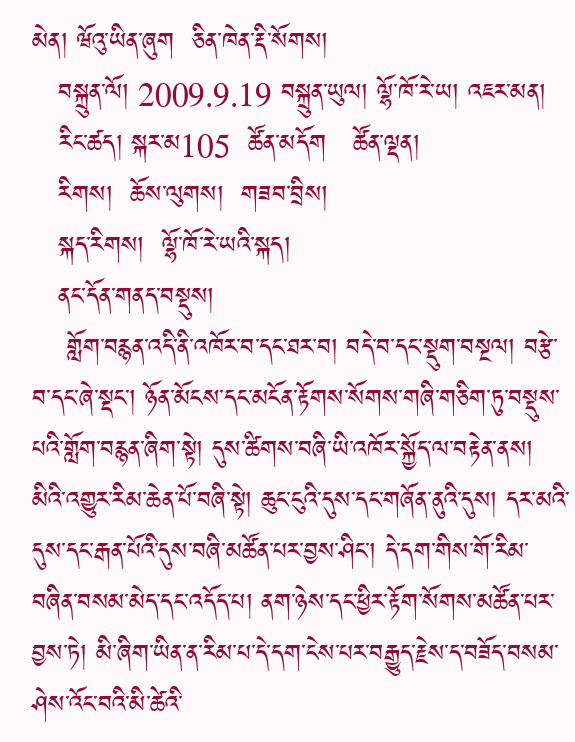མེན། ཝོའུ་ཡིན་ཞུག  ཅིན་ཁེན་རྡི་སོགས།
   བསྐྲུན་ལོ། 2009.9.19 བསྐྲུན་ཡུལ། ལྷོ་ཁོ་རེ་ཡ། འཇར་མན།
   རིང་ཚད། སྐར་མ105  ཚོན་མདོག   ཚོན་ལྡན།
   རིགས།  ཆོས་ལུགས།  གཟབ་བྲིས།
   སྐད་རིགས།  ལྷོ་ཁོ་རེ་ཡའི་སྐད།
   ནང་དོན་གནད་བསྡུས།
    གློག་བརྙན་འདི་ནི་འཁོར་བ་དང་ཐར་བ། བདེ་བ་དང་སྡུག་བསྔལ། བརྩེ་བ་དང་ཞེ་སྡང་། ཉོན་མོངས་དང་མངོན་རྟོགས་སོགས་གཞི་གཅིག་ཏུ་བསྡུས་པའི་གློག་བརྙན་ཞིག་སྟེ། དུས་ཚིགས་བཞི་ཡི་འཁོར་སྐྱོད་ལ་བརྟེན་ནས། མིའི་འགྱུར་རིམ་ཆེན་པོ་བཞི་སྟེ། ཆུང་ངུའི་དུས་དང་གཞོན་ནུའི་དུས། དར་མའི་དུས་དང་རྒན་པོའི་དུས་བཞི་མཚོན་པར་བྱས་ཤིང་། དེ་དག་གིས་གོ་རིམ་བཞིན་བསམ་མེད་དང་འདོད་པ། ནག་ཉེས་དང་ཕྱིར་རྟོག་སོགས་མཚོན་པར་བྱས་ཏེ། མི་ཞིག་ཡིན་ན་རིམ་པ་དེ་དག་ངེས་པར་བརྒྱུད་རྗེས་ད་བཟོད་བསམ་ཤེས་འོང་བའི་མི་ཚེའི་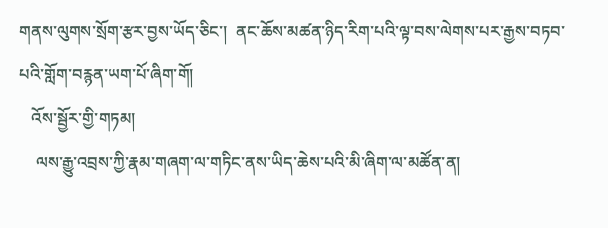གནས་ལུགས་སྲོག་རྩར་བྱས་ཡོད་ཅིང་།  ནང་ཆོས་མཚན་ཉིད་རིག་པའི་ལྟ་བས་ལེགས་པར་རྒྱས་བཏབ་པའི་གློག་བརྙན་ཡག་པོ་ཞིག་གོ།
   འོས་སྦྱོར་གྱི་གཏམ།
    ལས་རྒྱུ་འབྲས་ཀྱི་རྣམ་གཞག་ལ་གཏིང་ནས་ཡིད་ཆེས་པའི་མི་ཞིག་ལ་མཚོན་ན།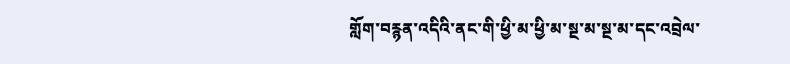གློག་བརྙན་འདིའི་ནང་གི་ཕྱི་མ་ཕྱི་མ་སྔ་མ་སྔ་མ་དང་འབྲེལ་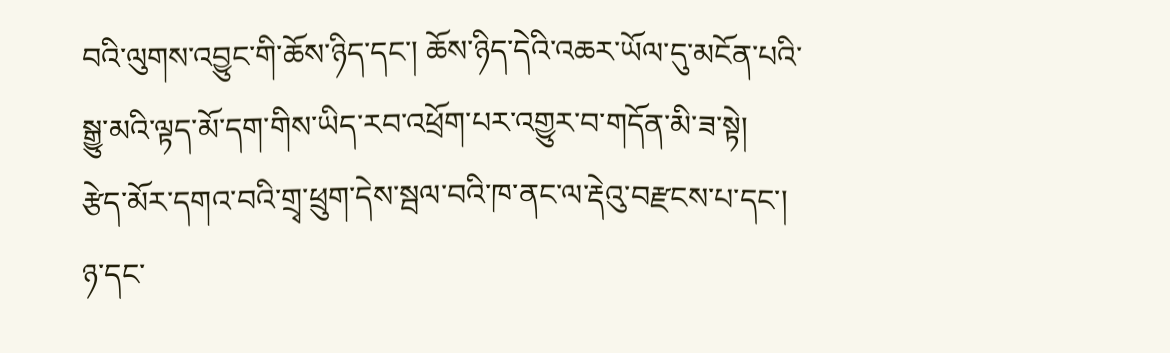བའི་ལུགས་འབྱུང་གི་ཆོས་ཉིད་དང་། ཆོས་ཉིད་དེའི་འཆར་ཡོལ་དུ་མངོན་པའི་སྒྱུ་མའི་ལྟད་མོ་དག་གིས་ཡིད་རབ་འཕྲོག་པར་འགྱུར་བ་གདོན་མི་ཟ་སྟེ།  རྩེད་མོར་དགའ་བའི་གྲྭ་ཕྲུག་དེས་སྦལ་བའི་ཁ་ནང་ལ་རྡེའུ་བརྫངས་པ་དང་། ཉ་དང་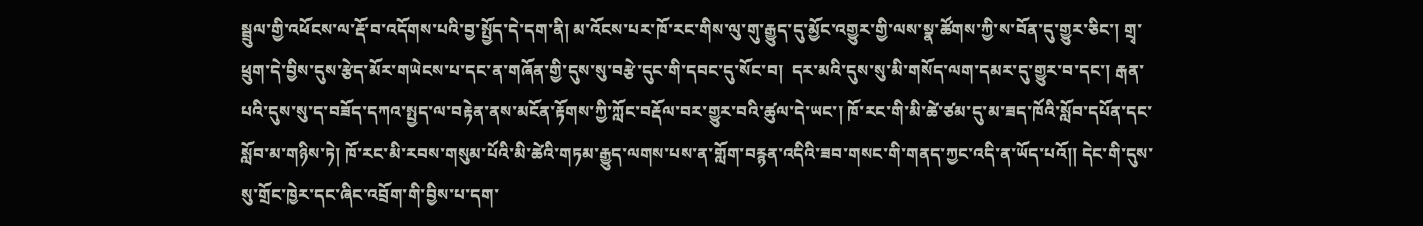སྦྲུལ་གྱི་འཕོངས་ལ་རྡོ་བ་འདོགས་པའི་བྱ་སྤྱོད་དེ་དག་ནི། མ་འོངས་པར་ཁོ་རང་གིས་ལུ་གུ་རྒྱུད་དུ་མྱོང་འགྱུར་གྱི་ལས་སྣ་ཚོགས་ཀྱི་ས་བོན་དུ་གྱུར་ཅིང་། གྲྭ་ཕྲུག་དེ་བྱིས་དུས་རྩེད་མོར་གཡེངས་པ་དང་ན་གཞོན་གྱི་དུས་སུ་བརྩེ་དུང་གི་དབང་དུ་སོང་བ།  དར་མའི་དུས་སུ་མི་གསོད་ལག་དམར་དུ་གྱུར་བ་དང་། རྒན་པའི་དུས་སུ་ད་བཟོད་དཀའ་སྤྱད་ལ་བརྟེན་ནས་མངོན་རྟོགས་ཀྱི་ཀློང་བརྡོལ་བར་གྱུར་བའི་ཚུལ་དེ་ཡང་། ཁོ་རང་གི་མི་ཚེ་ཙམ་དུ་མ་ཟད་ཁོའི་སློབ་དཔོན་དང་སློབ་མ་གཉིས་ཏེ། ཁོ་རང་མི་རབས་གསུམ་པོའི་མི་ཚེའི་གཏམ་རྒྱུད་ལགས་པས་ན་གློག་བརྙན་འདིའི་ཟབ་གསང་གི་གནད་ཀྱང་འདི་ན་ཡོད་པའོ།། དེང་གི་དུས་སུ་གྲོང་ཁྱེར་དང་ཞིང་འབྲོག་གི་བྱིས་པ་དག་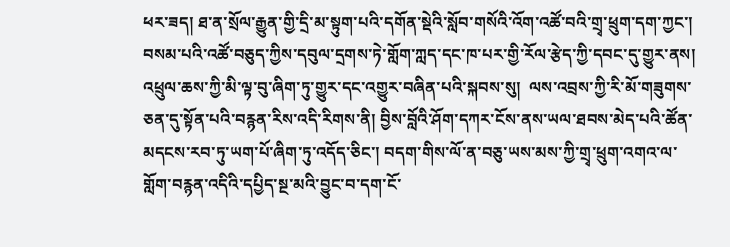ཕར་ཟད། ཐ་ན་སྲོལ་རྒྱུན་གྱི་དྲི་མ་སྟུག་པའི་དགོན་སྡེའི་སློབ་གསོའི་འོག་འཚོ་བའི་གྲྭ་ཕྲུག་དག་ཀྱང་། བསམ་པའི་འཚོ་བཅུད་ཀྱིས་དབུལ་དྲགས་ཏེ་གློག་ཀླད་དང་ཁ་པར་གྱི་རོལ་རྩེད་ཀྱི་དབང་དུ་གྱུར་ནས། འཕྲུལ་ཆས་ཀྱི་མི་ལྟ་བུ་ཞིག་ཏུ་གྱུར་དང་འགྱུར་བཞིན་པའི་སྐབས་སུ།  ལས་འབྲས་ཀྱི་རི་མོ་གཟུགས་ཅན་དུ་སྟོན་པའི་བརྙན་རིས་འདི་རིགས་ནི། བྱིས་བློའི་ཤོག་དཀར་ངོས་ནས་ཡལ་ཐབས་མེད་པའི་ཚོན་མདངས་རབ་ཏུ་ཡག་པོ་ཞིག་ཏུ་འདོད་ཅིང་། བདག་གིས་ལོ་ན་བཅུ་ཡས་མས་ཀྱི་གྲྭ་ཕྲུག་འགའ་ལ་གློག་བརྙན་འདིའི་དཔྱིད་སྔ་མའི་བྱུང་བ་དག་ངོ་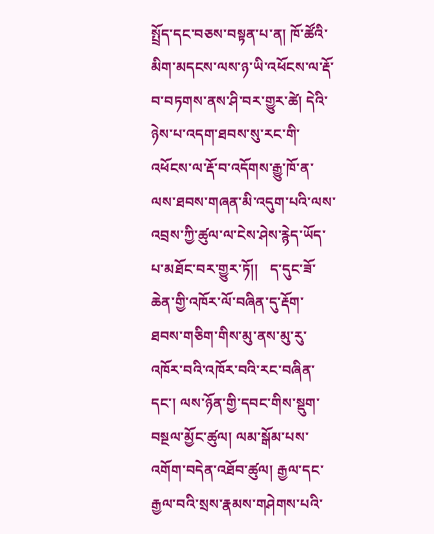སྤྲོད་དང་བཅས་བསྟན་པ་ན། ཁོ་ཚོའི་མིག་མདངས་ལས་ཉ་ཡི་འཕོངས་ལ་རྡོ་བ་བཏགས་ནས་ཤི་བར་གྱུར་ཚེ། དེའི་ཉེས་པ་འདག་ཐབས་སུ་རང་གི་འཕོངས་ལ་རྡོ་བ་འདོགས་རྒྱུ་ཁོ་ན་ལས་ཐབས་གཞན་མི་འདུག་པའི་ལས་འབྲས་ཀྱི་ཚུལ་ལ་ངེས་ཤེས་རྙེད་ཡོད་པ་མཐོང་བར་གྱུར་ཏོ།།   ད་དུང་ཟོ་ཆེན་གྱི་འཁོར་ལོ་བཞིན་དུ་རྡོག་ཐབས་གཅིག་གིས་མུ་ནས་མུ་རུ་འཁོར་བའི་འཁོར་བའི་རང་བཞིན་དང་། ལས་ཉོན་གྱི་དབང་གིས་སྡུག་བསྔལ་མྱོང་ཚུལ། ལམ་སྒོམ་པས་འགོག་བདེན་འཐོབ་ཚུལ། རྒྱལ་དང་རྒྱལ་བའི་སྲས་རྣམས་གཤེགས་པའི་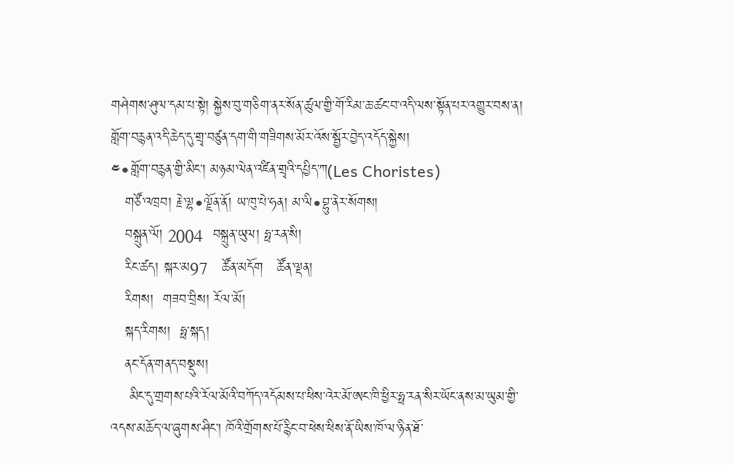གཤེགས་ཤུལ་དམ་པ་སྟེ། སྐྱེས་བུ་གཅིག་ནར་སོན་ཚུལ་གྱི་གོ་རིམ་ཆ་ཚང་བ་འདི་ལས་སྟོན་པར་འགྱུར་བས་ན། གློག་བརྙན་འདི་ཆེད་དུ་གྲྭ་བཙུན་དག་གི་གཟིགས་མོར་འོས་སྦྱོར་བྱེད་འདོད་སྐྱེས།
༤•གློག་བརྙན་གྱི་མིང་། མཉམ་ལེན་འཛིན་གྲྭའི་དཔྱིད་ཀ(Les Choristes)
   གཙོ་འཁྲབ། རྗེ་ལྷ•ལྗོན་ནོ། ཡ་ཁུ་པེ་ཧན། མ་ལི•བྷུ་ནེར་སོགས།
   བསྐྲུན་ལོ། 2004  བསྐྲུན་ཡུལ། ཧྥ་རན་སི།
   རིང་ཚད། སྐར་མ97   ཚོན་མདོག   ཚོན་ལྡན།
   རིགས།  གཟབ་བྲིས། རོལ་མོ།
   སྐད་རིགས།  ཧྥ་སྐད།
   ནང་དོན་གནད་བསྡུས།
    མིང་དུ་གྲགས་པའི་རོལ་མོའི་བཀོད་འདོམས་པ་ཕིས་འེར་མོ་ཨང་ཁི་ཕྱིར་ཧྥ་རན་སིར་ཡོང་ནས་མ་ཡུམ་གྱི་འདས་མཆོད་ལ་ཞུགས་ཤིང་། ཁོའི་གྲོགས་པོ་རྙིང་བ་ཕེས་ཕིས་ནོ་ཡིས་ཁོ་ལ་ཉིན་ཐོ་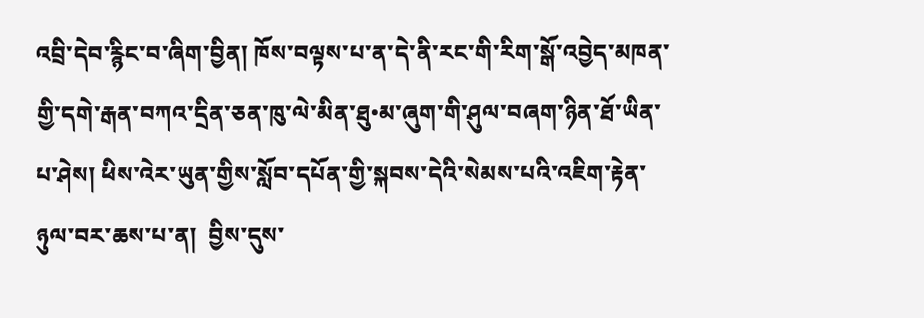འབྲི་དེབ་རྙིང་བ་ཞིག་བྱིན། ཁོས་བལྟས་པ་ན་དེ་ནི་རང་གི་རིག་སྒོ་འབྱེད་མཁན་གྱི་དགེ་རྒན་བཀའ་དྲིན་ཅན་ཁུ་ལེ་མིན་ཐུ•མ་ཞུག་གི་ཤུལ་བཞག་ཉིན་ཐོ་ཡིན་པ་ཤེས། ཕིས་འེར་ཡུན་གྱིས་སློབ་དཔོན་གྱི་སྐབས་དེའི་སེམས་པའི་འཇིག་རྟེན་ཉུལ་བར་ཆས་པ་ན།  བྱིས་དུས་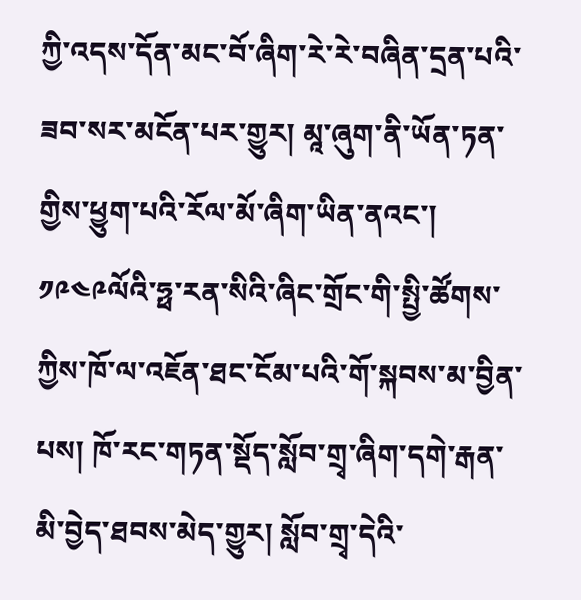ཀྱི་འདས་དོན་མང་བོ་ཞིག་རེ་རེ་བཞིན་དྲན་པའི་ཟབ་སར་མངོན་པར་གྱུར། མཱ་ཞུག་ནི་ཡོན་ཏན་གྱིས་ཕྱུག་པའི་རོལ་མོ་ཞིག་ཡིན་ནའང་། ༡༩༤༩ལོའི་ཧྥ་རན་སིའི་ཞིང་གྲོང་གི་སྤྱི་ཚོགས་ཀྱིས་ཁོ་ལ་འཇོན་ཐང་ངོམ་པའི་གོ་སྐབས་མ་བྱིན་པས། ཁོ་རང་གཏན་སྡོད་སློབ་གྲྭ་ཞིག་དགེ་རྒན་མི་བྱེད་ཐབས་མེད་གྱུར། སློབ་གྲྭ་དེའི་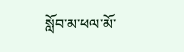སློབ་མ་ཕལ་མོ་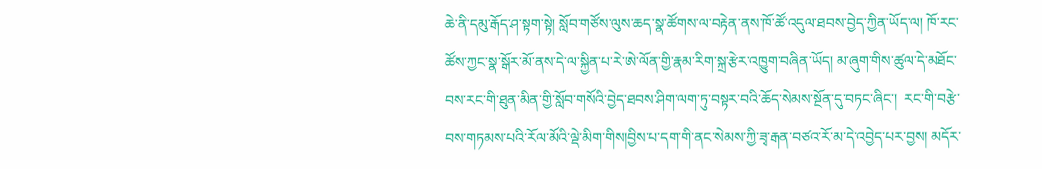ཆེ་ནི་དམུ་རྒོད་ཤ་སྟག་སྟེ། སློབ་གཙོས་ལུས་ཆད་སྣ་ཚོགས་ལ་བརྟེན་ནས་ཁོ་ཚོ་འདུལ་ཐབས་བྱེད་ཀྱིན་ཡོད་ལ། ཁོ་རང་ཚོས་ཀྱང་སྣ་སྒོར་མོ་ནས་དེ་ལ་སྐྱིན་པ་རེ་ཨེ་ལོན་གྱི་རྣམ་རིག་སྐྲ་རྩེར་འཁྱུག་བཞིན་ཡོད། མ་ཞུག་གིས་ཚུལ་དེ་མཐོང་བས་རང་གི་ཐུན་མིན་གྱི་སློབ་གསོའི་བྱེད་ཐབས་ཤིག་ལག་ཏུ་བསྟར་བའི་ཆོད་སེམས་སྔོན་དུ་བཏང་ཞིང་།  རང་གི་བརྩེ་བས་གཏམས་པའི་རོལ་མོའི་ལྡེ་མིག་གིས།བྱིས་པ་དག་གི་ནང་སེམས་ཀྱི་ཟྭ་རྒན་བཙའ་རོ་མ་དེ་འབྱེད་པར་བྱས། མདོར་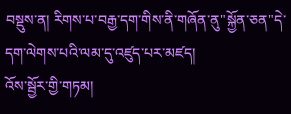བསྡུས་ན། རིགས་པ་བརྒྱ་དག་གིས་ནི་གཞོན་ནུ"སྐྱོན་ཅན"དེ་དག་ལེགས་པའི་ལམ་དུ་འཛུད་པར་མཛད།
འོས་སྦྱོར་གྱི་གཏམ།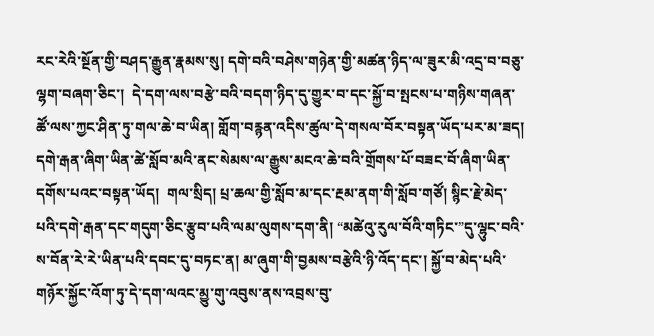རང་རེའི་སྔོན་གྱི་བཤད་རྒྱུན་རྣམས་སུ། དགེ་བའི་བཤེས་གཉེན་གྱི་མཚན་ཉིད་ལ་ཟུར་མི་འདྲ་བ་བཅུ་ལྷག་བཞག་ཅིང་།  དེ་དག་ལས་བརྩེ་བའི་བདག་ཉིད་དུ་གྱུར་བ་དང་སྐྱོ་བ་སྤངས་པ་གཉིས་གཞན་ཚོ་ལས་ཀྱང་ཤིན་ཏུ་གལ་ཆེ་བ་ཡིན། གློག་བརྙན་འདིས་ཚུལ་དེ་གསལ་བོར་བསྟན་ཡོད་པར་མ་ཟད།  དགེ་རྒན་ཞིག་ཡིན་ཚེ་སློབ་མའི་ནང་སེམས་ལ་རྒྱུས་མངའ་ཆེ་བའི་གྲོགས་པོ་བཟང་བོ་ཞིག་ཡིན་དགོས་པའང་བསྟན་ཡོད།  གལ་སྲིད། པྲ་ཆལ་གྱི་སློབ་མ་དང་རྔམ་ནག་གི་སློབ་གཙོ། སྙིང་རྗེ་མེད་པའི་དགེ་རྒན་དང་གདུག་ཅིང་རྩུབ་པའི་ལམ་ལུགས་དག་ནི། “མཚེའུ་རུལ་བོའི་གཏིང་”དུ་ལྷུང་བའི་ས་བོན་རེ་རེ་ཡིན་པའི་དབང་དུ་བཏང་ན། མ་ཞུག་གི་བྱམས་བརྩེའི་ཉི་འོད་དང་། སྐྱོ་བ་མེད་པའི་གཉོར་སྐྱོང་འོག་ཏུ་དེ་དག་ལའང་མྱུ་གུ་འབུས་ནས་འབྲས་བུ་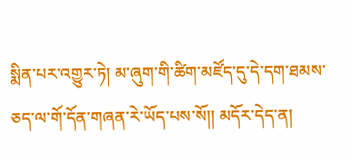སྨིན་པར་འགྱུར་ཏེ། མ་ཞུག་གི་ཚིག་མཛོད་དུ་དེ་དག་ཐམས་ཅད་ལ་གོ་དོན་གཞན་རེ་ཡོད་པས་སོ།། མདོར་དེད་ན།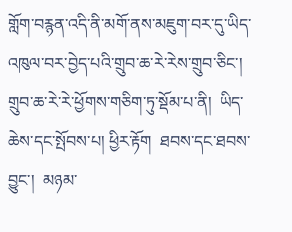གློག་བརྙན་འདི་ནི་མགོ་ནས་མཇུག་བར་དུ་ཡིད་འཁུལ་བར་བྱེད་པའི་གྲུབ་ཆ་རེ་རེས་གྲུབ་ཅིང་།  གྲུབ་ཆ་རེ་རེ་ཕྱོགས་གཅིག་ཏུ་སྡོམ་པ་ནི།  ཡིད་ཆེས་དང་སྤོབས་པ། ཕྱིར་རྟོག  ཐབས་དང་ཐབས་བྱུང་།  མཉམ་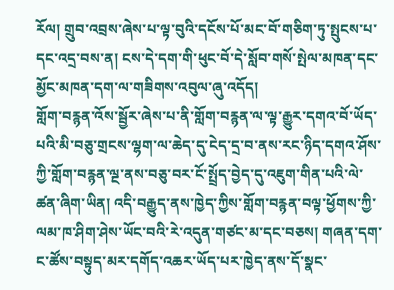རོལ། གྲུབ་འབྲས་ཞེས་པ་ལྟ་བུའི་དངོས་པོ་མང་བོ་གཅིག་ཏུ་སྤུངས་པ་དང་འདྲ་བས་ན། ངས་དེ་དག་གི་ཕུང་བོ་དེ་སློབ་གསོ་སྤེལ་མཁན་དང་མྱོང་མཁན་དག་ལ་གཟིགས་འབུལ་ཞུ་འདོད།
གློག་བརྙན་འོས་སྦྱོར་ཞེས་པ་ནི་གློག་བརྙན་ལ་ལྟ་རྒྱུར་དགའ་བོ་ཡོད་པའི་མི་བཅུ་གྲངས་ལྷག་ལ་ཆེད་དུ་ངེད་དྲ་བ་ནས་རང་ཉིད་དགའ་ཤོས་ཀྱི་གློག་བརྙན་ལྔ་ནས་བཅུ་བར་ངོ་སྤྲོད་བྱེད་དུ་འཇུག་གིན་པའི་ལེ་ཚན་ཞིག་ཡིན། འདི་བརྒྱུད་ནས་ཁྱེད་ཀྱིས་གློག་བརྙན་བལྟ་ཕྱོགས་ཀྱི་ལམ་ཁ་ཤིག་ཤེས་ཡོང་བའི་རེ་འདུན་གཙང་མ་དང་བཅས། གཞན་དག་ང་ཚོས་བསྟུད་མར་དགོད་འཆར་ཡོད་པར་ཁྱེད་ནས་དོ་སྣང་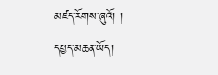མཛད་རོགས་ཞུའོ། །
དཔྱད་མཆན་ཡོད།